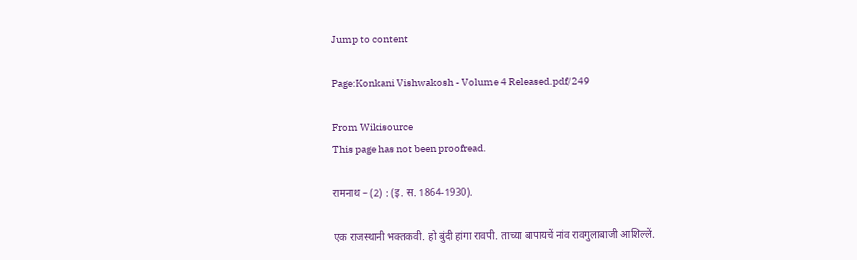Jump to content

Page:Konkani Vishwakosh - Volume 4 Released.pdf/249

From Wikisource
This page has not been proofread.

रामनाथ – (2) : (इ. स. 1864-1930).

एक राजस्थानी भक्तकवी. हो बुंदी हांगा रावपी. ताच्या बापायचें नांव रावगुलाबाजी आशिल्लें.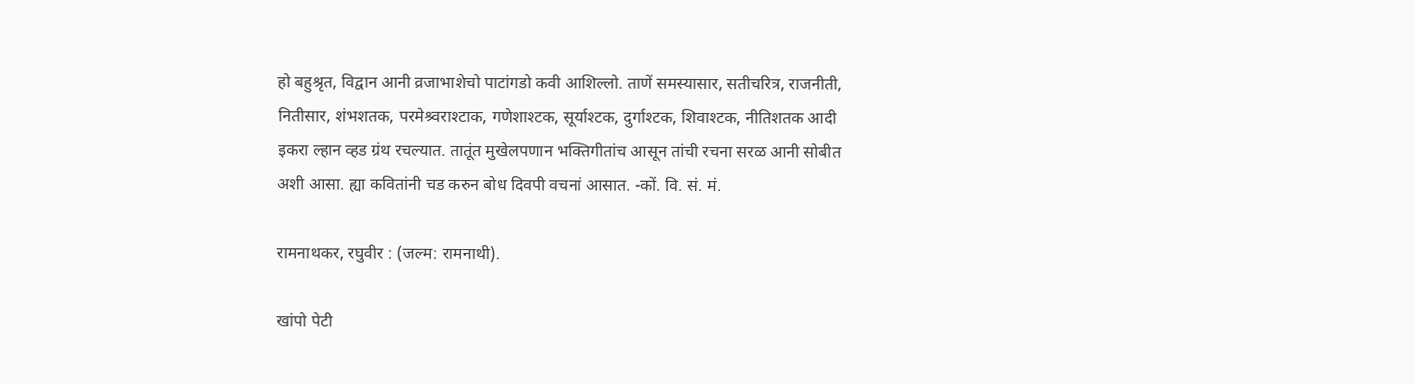हो बहुश्रृत, विद्वान आनी व्रजाभाशेचो पाटांगडो कवी आशिल्लो. ताणें समस्यासार, सतीचरित्र, राजनीती, नितीसार, शंभशतक, परमेश्र्वराश्टाक, गणेशाश्टक, सूर्याश्टक, दुर्गाश्टक, शिवाश्टक, नीतिशतक आदी इकरा ल्हान व्हड ग्रंथ रचल्यात. तातूंत मुखेलपणान भक्तिगीतांच आसून तांची रचना सरळ आनी सोबीत अशी आसा. ह्या कवितांनी चड करुन बोध दिवपी वचनां आसात. -कों. वि. सं. मं.

रामनाथकर, रघुवीर : (जल्म: रामनाथी).

खांपो पेटी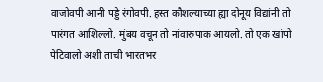वाजोवपी आनी पड्डे रंगोवपी. हस्त कौशल्याच्या ह्या दोनूय विद्यांनी तो पारंगत आशिल्लो. मुंबय वचून तो नांवारुपाक आयलो. तो एक खांपो पेटिवालो अशी ताची भारतभर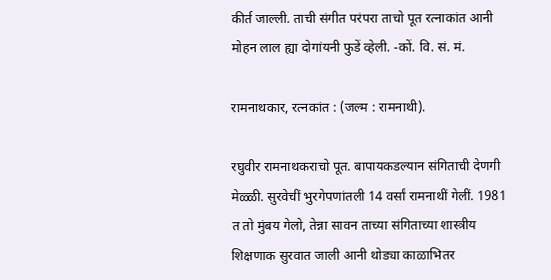कीर्त जाल्ली. ताची संगीत परंपरा ताचो पूत रत्नाकांत आनी मोहन लाल ह्या दोगांयनी फुडें व्हेली. -कों. वि. सं. मं.

रामनाथकार, रत्नकांत : (जल्म : रामनाथी).

रघुवीर रामनाथकराचो पूत. बापायकडल्यान संगिताची देणगी मेळ्ळी. सुरवेचीं भुरगेपणांतली 14 वर्सां रामनाथीं गेलीं. 1981 त तो मुंबय गेलो, तेन्ना सावन ताच्या संगिताच्या शास्त्रीय शिक्षणाक सुरवात जाली आनी थोड्या काळाभितर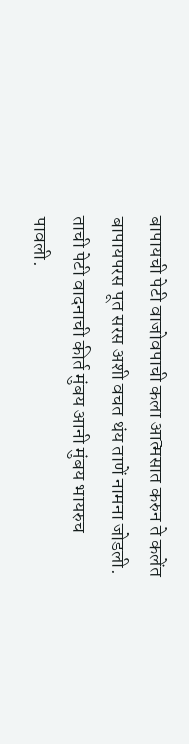बापायची पेटी वाजोवपाची कला आत्मसात करुन ते कलेंत बापायपरस पूत सरस अशी वचत थंय ताणें नामना जोडली. ताची पेटी वादनाची कीर्त मुंबय आनी मुंबय भायरुच पावली.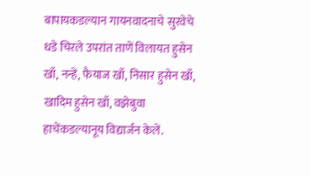बापायकडल्यान गायनवादनाचे सुरवेचे धडे चिरले उपरांत ताणें विलायत हुसेन खाँ, नन्हें, फैयाज खाँ, निसार हुसेन खाँ, खादिम हुसेन खाँ, वझेबुवा हाचेंकडल्यानूय विद्यार्जन केलें.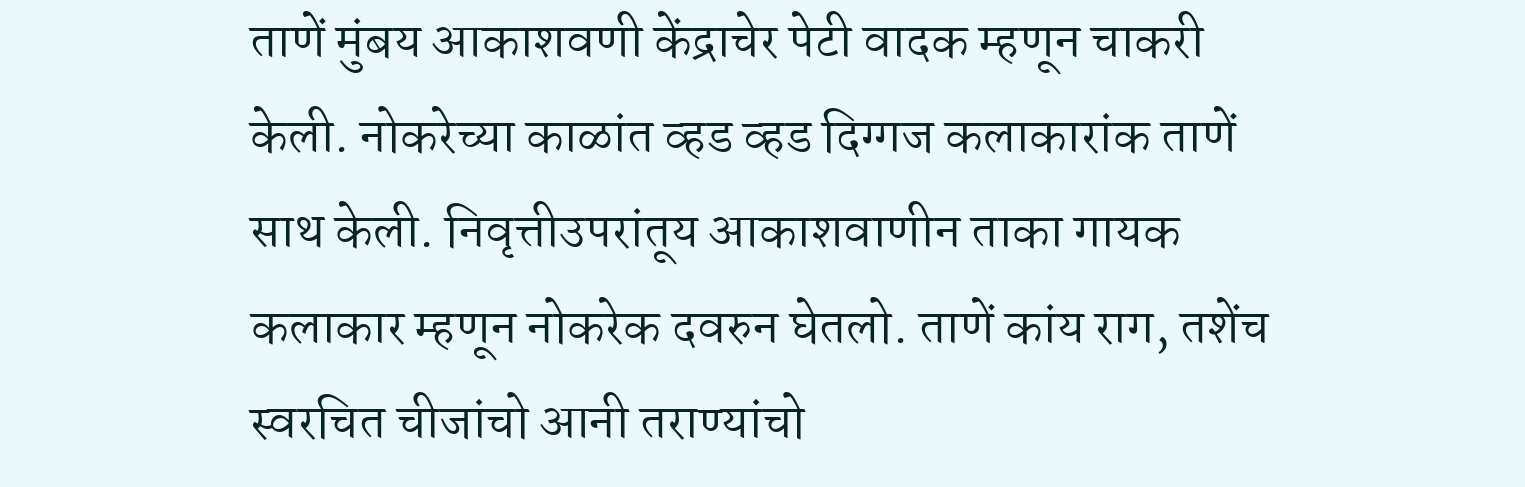ताणें मुंबय आकाशवणी केंद्राचेर पेटी वादक म्हणून चाकरी केली. नोकरेच्या काळांत व्हड व्हड दिग्गज कलाकारांक ताणें साथ केली. निवृत्तीउपरांतूय आकाशवाणीन ताका गायक कलाकार म्हणून नोकरेक दवरुन घेतलो. ताणें कांय राग, तशेंच स्वरचित चीजांचो आनी तराण्यांचो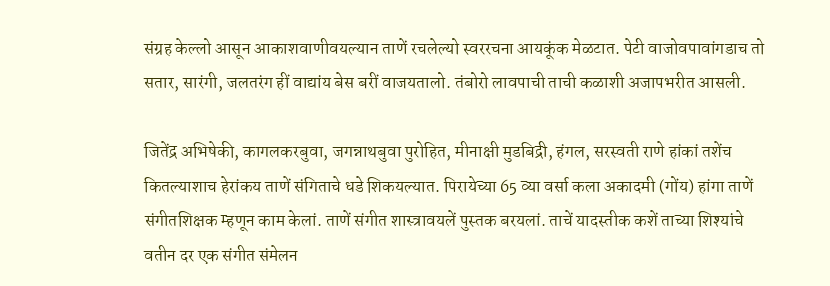संग्रह केल्लो आसून आकाशवाणीवयल्यान ताणें रचलेल्यो स्वररचना आयकूंक मेळटात. पेटी वाजोवपावांगडाच तो सतार, सारंगी, जलतरंग हीं वाद्यांय बेस बरीं वाजयतालो. तंबोरो लावपाची ताची कळाशी अजापभरीत आसली.

जितेंद्र अभिषेकी, कागलकरबुवा, जगन्नाथबुवा पुरोहित, मीनाक्षी मुडबिद्री, हंगल, सरस्वती राणे हांकां तशेंच कितल्याशाच हेरांकय ताणें संगिताचे धडे शिकयल्यात. पिरायेच्या 65 व्या वर्सा कला अकादमी (गोंय) हांगा ताणें संगीतशिक्षक म्हणून काम केलां. ताणें संगीत शास्त्रावयलें पुस्तक बरयलां. ताचें यादस्तीक कशें ताच्या शिश्यांचे वतीन दर एक संगीत संमेलन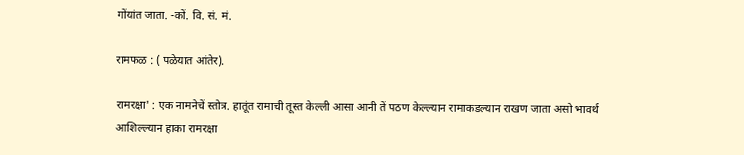गोंयांत जाता. -कों. वि. सं. मं.

रामफळ : ( पळेयात आंतेर).

रामरक्षा' : एक नामनेचें स्तोत्र. हातूंत रामाची तूस्त केल्ली आसा आनी तें पठण केल्ल्यान रामाकडल्यान राखण जाता असो भावर्थ आशिल्ल्यान हाका रामरक्षा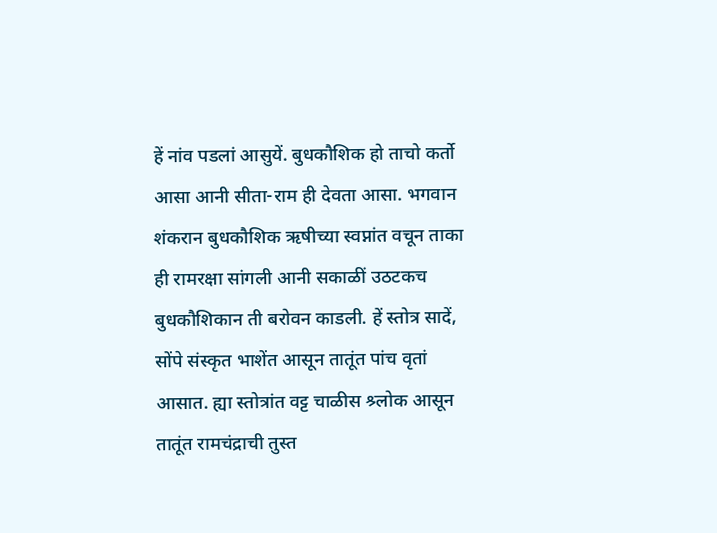हें नांव पडलां आसुयें. बुधकौशिक हो ताचो कर्तो आसा आनी सीता-राम ही देवता आसा. भगवान शंकरान बुधकौशिक ऋषीच्या स्वप्नांत वचून ताका ही रामरक्षा सांगली आनी सकाळीं उठटकच बुधकौशिकान ती बरोवन काडली. हें स्तोत्र सादें, सोंपे संस्कृत भाशेंत आसून तातूंत पांच वृतां आसात. ह्या स्तोत्रांत वट्ट चाळीस श्र्लोक आसून तातूंत रामचंद्राची तुस्त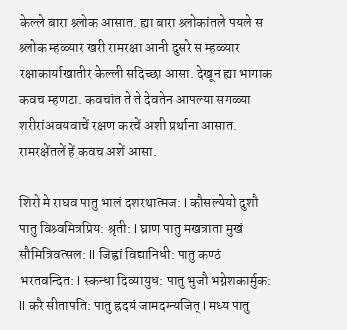केल्ले बारा श्र्लोक आसात. ह्या बारा श्र्लोकांतले पयले स श्र्लोक म्हळ्यार खरी रामरक्षा आनी दुसरे स म्हळ्यार रक्षाकार्याखातीर केल्ली सदिच्छा आसा. देखून ह्या भागाक कवच म्हणटा. कवचांत ते ते देवतेन आपल्या सगळ्या शरीरांअवयवाचें रक्षण करचें अशी प्रर्थाना आसात. रामरक्षेंतलें हें कवच अशें आसा.

शिरो मे राघव पातु भालं दशरथात्मज: l कौसल्येयो दुशौ पातु विश्र्वमित्रप्रिय: श्रृती: l घ्राण पातु मखत्राता मुखं सौमित्रिवत्सल: ll जिह्वां विद्यानिधी: पातु कण्ठं भरतवन्दित: l स्कन्धा दिव्यायुध: पातु भुजौ भग्नेशकार्मुक: ll करै सीतापति: पातु ह्रदयं जामदग्न्यजित् l मध्य पातु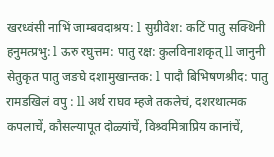खरध्वंसी नाभिं जाम्बवदाश्रय: l सुग्रीवेश: कटिं पातु सक्थिनी हनुमत्प्रभु: l ऊरु रघुत्तम: पातु रक्ष: कुलविनाशकृत् ll जानुनी सेतुकृत पातु जङघे दशामुखान्तक: l पादौ बिभिषणश्रीद: पातु रामडखिलं वपु : ll अर्थ राघव म्हजे तकलेचं, दशरथात्मक कपलाचें, कौसल्यापूत दोळ्यांचें, विश्र्वमित्राप्रिय कानांचें,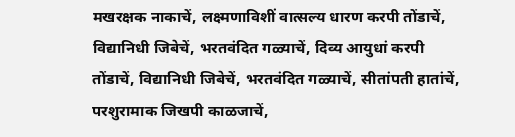मखरक्षक नाकाचें, लक्ष्मणाविशीं वात्सल्य धारण करपी तोंडाचें, विद्यानिधी जिबेचें, भरतवंदित गळ्याचें, दिव्य आयुधां करपी तोंडाचें, विद्यानिधी जिबेचें, भरतवंदित गळ्याचें, सीतांपती हातांचें, परशुरामाक जिखपी काळजाचें,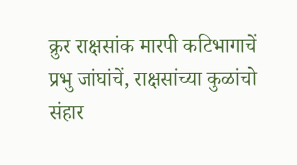क्रुर राक्षसांक मारपी कटिभागाचें प्रभु जांघांचें, राक्षसांच्या कुळांचो संहार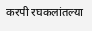करपी रघकलांतल्या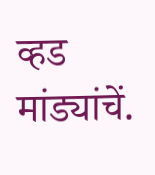व्हड मांड्यांचें.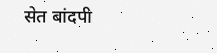सेत बांदपी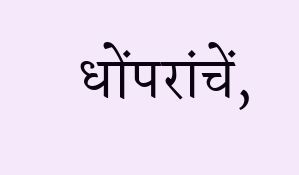धोंपरांचें,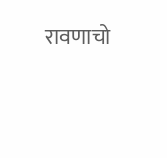रावणाचो